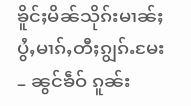ၶိူင်ႈမိၼ်သိုၵ်းမၢၼ်ႈ ပွႆႇမၢၵ်ႇတီႈၵျွၵ်ႉမႄး – ၼွင်ၶဵဝ် ၵူၼ်း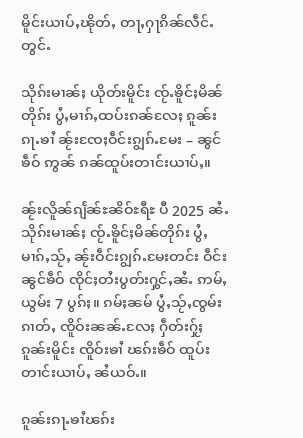မိူင်းယၢပ်ႇၽိုတ်ႇ တႃႇႁႃၵိၼ်လဵင်ႉတွင်ႉ

သိုၵ်းမၢၼ်ႈ ယိုတ်းမိူင်း ၸႂ်ႉၶိူင်ႈမိၼ်တိုၵ်း ပွႆႇမၢၵ်ႇထပ်းၵၼ်လႄႈ ၵူၼ်းၵႃႉၶၢႆ ၼႂ်းၸႄႈဝဵင်းၵျွၵ်ႉမႄး – ၼွင်ၶဵဝ် ဢွၼ် ၵၼ်ထူပ်းတၢင်းယၢပ်ႇ။

ၼႂ်းလိူၼ်ၵျႅၼ်ႊၼိဝ်ႊရီႊ ပီ 2025 ၼႆႉ သိုၵ်းမၢၼ်ႈ ၸႂ်ႉၶိူင်ႈမိၼ်တိုၵ်း ပွႆႇမၢၵ်ႇသႂ်ႇ ၼႂ်းဝဵင်းၵျွၵ်ႉမႄးတင်း ဝဵင်းၼွင်ၶဵဝ် ၸိုင်ႈတႆးပွတ်းႁွင်ႇၼႆႉ ဢမ်ႇယွမ်း 7 ပွၵ်ႈ။ ၵမ်ႈၼမ် ပွႆႇသႂ်ႇၸွမ်းၵၢတ်ႇ ၸိူဝ်းၼၼ်ႉလႄႈ ႁဵတ်းႁႂ်ႈၵူၼ်းမိူင်း ၸိူဝ်းၶၢႆ ၽၵ်းၶဵဝ် ထူပ်းတၢင်းယၢပ်ႇ ၼႆယဝ်ႉ။

ၵူၼ်းၵႃႉၶၢႆၽၵ်း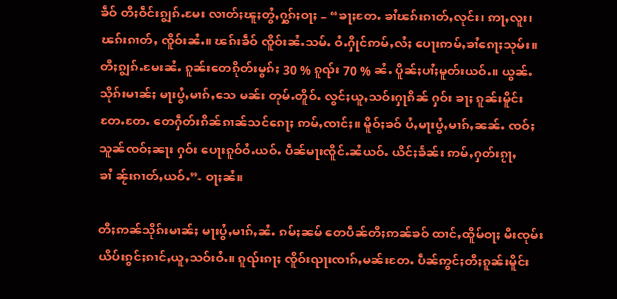ၶဵဝ် တီႈဝဵင်းၵျွၵ်ႉမႄး လၢတ်ႈၽူႈတွႆႇႁွၵ်ႈဝႃႈ – “ၶႃႈတႄႉ ၶၢႆၽၵ်းၵၢတ်ႇလုင်း၊ ဢႃႇလူး၊ ၽၵ်းၵၢတ်ႇ ၸိူဝ်းၼႆႉ။ ၽၵ်းၶဵဝ် ၸိူဝ်းၼႆႉသမ်ႉ ဝႆႉႁိုင်ဢမ်ႇလႆႈ ပေႃးဢမ်ႇၶၢႆၵေႃႈသုမ်း။ တီႈၵျွၵ်ႉမႄးၼႆႉ ၵူၼ်းတေၵိုတ်းမွၵ်ႈ 30 % ၵူၺ်း 70 % ၼႆႉ ပိူၼ်ႈပၢႆႈမူတ်းယဝ်ႉ။ ယွၼ်ႉသိုၵ်းမၢၼ်ႈ မႃးပွႆႇမၢၵ်ႇသေ မၼ်း တုမ်ႉတိူဝ်ႉ လွင်ႈယူႇသဝ်းႁႃၵိၼ် ႁဝ်း ၶႃႈ ၵူၼ်းမိူင်းတႄႉတႄႉ တေႁဵတ်းၵိၼ်ၵၢၼ်သင်ၵေႃႈ ဢမ်ႇၸၢင်ႈ။ မိူဝ်ႈၶဝ် ပႆႇမႃးပွႆႇမၢၵ်ႇၼၼ်ႉ ၸဝ်ႈသူၼ်ၸဝ်ႈၼႃး ႁဝ်း ပေႃးၵူဝ်ဝႆႉယဝ်ႉ ပဵၼ်မႃးၸိူင်ႉၼႆယဝ်ႉ ယိင်ႈၶႅၼ်း ဢမ်ႇႁတ်းၵႂႃႇၶၢႆ ၼႂ်းၵၢတ်ႇယဝ်ႉ”- ဝႃႈၼႆ။

တီႈဢၼ်သိုၵ်းမၢၼ်ႈ မႃးပွႆႇမၢၵ်ႇၼႆႉ ၵမ်ႈၼမ် တေပဵၼ်တီႈဢၼ်ၶဝ် ထၢင်ႇထိူမ်ဝႃႈ မီးၸုမ်းယိပ်းၵွင်ႈၵၢင်ႇယူႇသဝ်းဝႆႉ။ ၵူၺ်းၵႃႈ ၸိူဝ်းၺႃးၸၢၵ်ႇမၼ်းတႄႉ ပဵၼ်ဢွင်ႈတီႈၵူၼ်းမိူင်း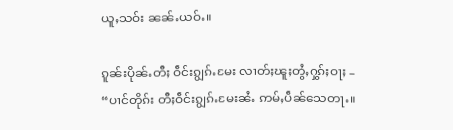ယူႇသဝ်း ၼၼ်ႉယဝ်ႉ။

ၵူၼ်းပိုၼ်ႉတီႈ ဝဵင်းၵျွၵ်ႉမႄး လၢတ်ႈၽူႈတွႆႇႁွၵ်ႈဝႃႈ – “ပၢင်တိုၵ်း တီႈဝဵင်းၵျွၵ်ႉမႄးၼႆႉ ဢမ်ႇပဵၼ်သေတႃႉ။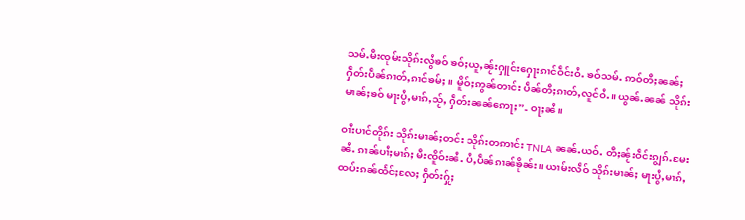သမ်ႉမီးၸုမ်းသိုၵ်းလွႆၶဝ် ၶဝ်ႈယူႇၼႂ်းႁူင်းႁေႃးၵၢင်ဝဵင်းဝႆႉ ၶဝ်သမ်ႉ ဢဝ်တီႈၼၼ်ႈ ႁဵတ်းပဵၼ်ၵၢတ်ႇၵၢင်ၶမ်ႈ။ မိူဝ်ႈဢွၼ်တၢင်း ပဵၼ်တီႈၵၢတ်ႇလူင်ဝႆႉ။ ယွၼ်ႉၼၼ် သိုၵ်းမၢၼ်ႈၶဝ် မႃးပွႆႇမၢၵ်ႇသႂ်ႇ ႁဵတ်းၼၼ်ဢေႃႈ”- ဝႃႈၼႆ။

ဝၢႆးပၢင်တိုၵ်း သိုၵ်းမၢၼ်ႈတင်း သိုၵ်းတဢၢင်း TNLA ၼၼ်ႉယဝ်ႉ တီႈၼႂ်းဝဵင်းၵျွၵ်ႉမႄးၼႆႉ ၵၢၼ်ပၢႆႈမၢၵ်ႈ မီးၸိူဝ်းၼႆႉ ပႆႇပဵၼ်ၵၢၼ်ၶိုၼ်း။ ယၢမ်းလဵဝ် သိုၵ်းမၢၼ်ႈ မႃးပွႆႇမၢၵ်ႇထပ်းၵၼ်ထႅင်ႈလႄႈ ႁဵတ်းႁႂ်ႈ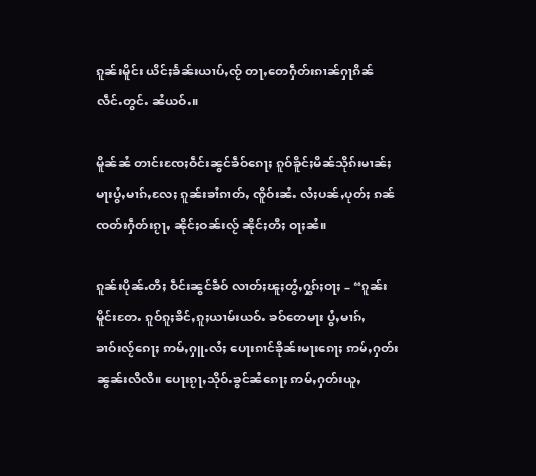ၵူၼ်းမိူင်း ယိင်ႈၶႅၼ်းယၢပ်ႇၸႂ် တႃႇတေႁဵတ်းၵၢၼ်ႁႃၵိၼ်လဵင်ႉတွင်ႉ ၼႆယဝ်ႉ။

မိူၼ်ၼႆ တၢင်းၸႄႈဝဵင်းၼွင်ၶဵဝ်ၵေႃႈ ၵူဝ်ၶိူင်ႈမိၼ်သိုၵ်းမၢၼ်ႈ မႃးပွႆႇမၢၵ်ႇလႄႈ ၵူၼ်းၶၢႆၵၢတ်ႇ ၸိူဝ်းၼႆႉ လႆႈပၼ်ႇပုတ်ႈ ၵၼ် ၸတ်းႁဵတ်းၵႂႃႇ ၼိုင်ႈဝၼ်းလႂ် ၼိုင်ႈတီႈ ဝႃႈၼႆ။

ၵူၼ်းပိုၼ်ႉတီႈ ဝဵင်းၼွင်ၶဵဝ် လၢတ်ႈၽူႈတွႆႇႁွၵ်ႈဝႃႈ – “ၵူၼ်းမိူင်းတႄႉ ၵူဝ်ၵူႈၶိင်ႇၵူႈယၢမ်းယဝ်ႉ ၶဝ်တေမႃး ပွႆႇမၢၵ်ႇၶၢဝ်းလႂ်ၵေႃႈ ဢမ်ႇႁူႉလႆႈ ပေႃးၵၢင်ၶိုၼ်းမႃးၵေႃႈ ဢမ်ႇႁတ်းၼွၼ်းလီလီ။ ပေႃးၵႂႃႇသိုဝ်ႉၶွင်ၼႆၵေႃႈ ဢမ်ႇႁတ်းယူႇ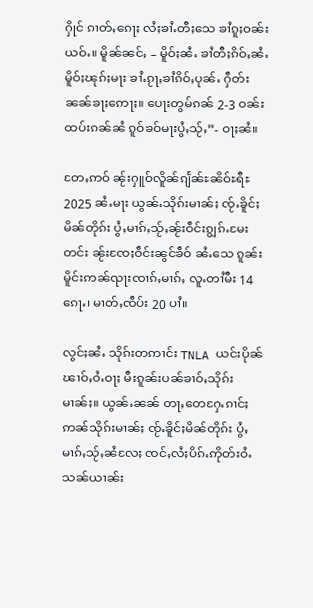ႁိုင် ၵၢတ်ႇၵေႃႈ လႆႈၶၢႆႉတီႈသေ ၶၢႆၵူႈဝၼ်းယဝ်ႉ။ မိူၼ်ၼင်ႇ – မိူဝ်ႈၼႆႉ ၶၢႆတီႈၵိဝ်ႇၼႆႉ မိူဝ်ႈၽုၵ်ႈမႃး ၶၢႆႉၵႂႃႇၶၢႆၵိဝ်ႇပုၼ်ႉ ႁဵတ်း ၼၼ်ၶႃႈဢေႃႈ။ ပေႃးတွမ်ၵၼ် 2-3 ဝၼ်းထပ်းၵၼ်ၼႆ ၵူဝ်ၶဝ်မႃးပွႆႇသႂ်ႇ”- ဝႃႈၼႆ။

တႄႇဢဝ် ၼႂ်းႁူဝ်လိူၼ်ၵျႅၼ်ႊၼိဝ်ႊရီႊ 2025 ၼႆႉမႃး ယွၼ်ႉသိုၵ်းမၢၼ်ႈ ၸႂ်ႉၶိူင်ႈမိၼ်တိုၵ်း ပွႆႇမၢၵ်ႇသႂ်ႇၼႂ်းဝဵင်းၵျွၵ်ႉမႄးတင်း ၼႂ်းၸႄႈဝဵင်းၼွင်ၶဵဝ် ၼႆႉသေ ၵူၼ်းမိူင်းဢၼ်ၺႃးၸၢၵ်ႇမၢၵ်ႇ လူႉတၢႆမီး 14 ၵေႃႉ၊ မၢတ်ႇၸဵပ်း 20 ပၢႆ။

လွင်ႈၼႆႉ သိုၵ်းတဢၢင်း TNLA ယင်းပိုၼ်ၽၢဝ်ႇဝႆႉဝႃႈ မီးၵူၼ်းပၼ်ၶၢဝ်ႇသိုၵ်းမၢၼ်ႈ။ ယွၼ်ႉၼၼ် တႃႇတေႁႄႉၵၢင်ႈ ဢၼ်သိုၵ်းမၢၼ်ႈ ၸႂ်ႉၶိူင်ႈမိၼ်တိုၵ်း ပွႆႇမၢၵ်ႇသႂ်ႇၼႆလႄႈ ၸင်ႇလႆႈပိၵ်ႉဢိုတ်းဝႆႉသၼ်ယၢၼ်း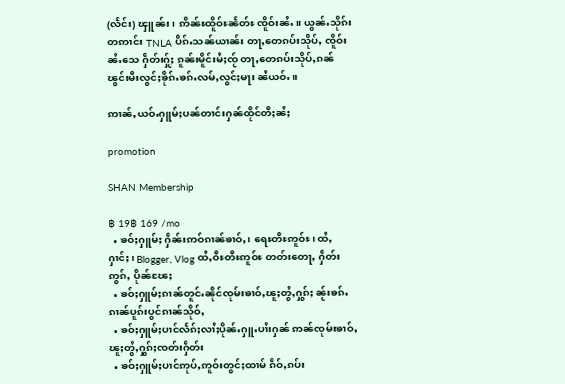(လႅင်း) ၾူၼ်း၊ ဢိၼ်ႊထိူဝ်ႊၼႅတ်ႊ ၸိူဝ်းၼႆႉ။ ယွၼ်ႉသိုၵ်းတဢၢင်း TNLA ပိၵ်ႉသၼ်ယၢၼ်း တႃႇတေၵပ်းသိုပ်ႇ ၸိူဝ်းၼႆႉသေ ႁဵတ်းႁႂ်ႈ ၵူၼ်းမိူင်းမႆႈၸႂ် တႃႇတေၵပ်းသိုပ်ႇၵၼ် ၽွင်းမီးလွင်ႈၶိုၵ်ႉၶၵ်ႉလမ်ႇလွင်ႈမႃး ၼႆယဝ်ႉ။

ဢၢၼ်ႇယဝ်ႉႁူမ်ႈပၼ်တၢင်းႁၼ်ထိုင်တီႈၼႆႈ

promotion

SHAN Membership

฿ 19฿ 169 /mo
  • ၶဝ်ႈႁူမ်ႈ ႁဵၼ်းဢဝ်ၵၢၼ်ၶၢဝ်ႇ၊ ရေႊတီႊဢူဝ်ႊ၊ ထႆႇႁၢင်ႈ၊ Blogger, Vlog ထႆႇဝီႊတီႊဢူဝ်ႊ တတ်းတေႃႇ ႁဵတ်းဢွၵ်ႇ ပိုၼ်ၽႄႈ
  • ၶဝ်ႈႁူမ်ႈၵၢၼ်တူင်ႉၼိုင်ၸုမ်းၶၢဝ်ႇၽူႈတွႆႇႁွၵ်ႈ ၼႂ်းၶၵ်ႉၵၢၼ်ပူၵ်းပွင်ၵၢၼ်သိုဝ်ႇ
  • ၶဝ်ႈႁူမ်ႈပၢင်လႅၵ်ႈလၢႆႈပိုၼ်ႉႁူႉပၢႆးႁၼ် ဢၼ်ၸုမ်းၶၢဝ်ႇၽူႈတွႆႇႁွၵ်ႈၸတ်းႁဵတ်း
  • ၶဝ်ႈႁူမ်ႈပၢင်ဢုပ်ႇဢူဝ်းတွင်ႈထၢမ် ၵဵဝ်ႇၵပ်း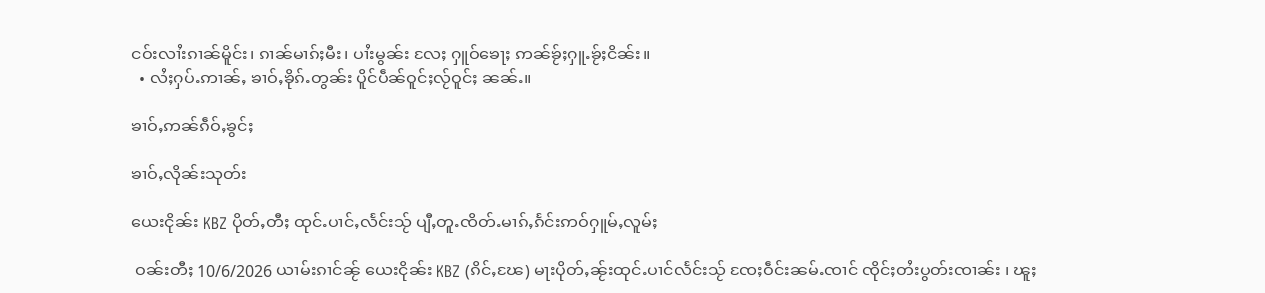ငဝ်းလၢႆးၵၢၼ်မိူင်း၊ ၵၢၼ်မၢၵ်ႈမီး၊ ပၢႆးမွၼ်း လႄႈ ႁူဝ်ၶေႃႈ ဢၼ်ၶႂ်ႈႁူႉၶႂ်ႈငိၼ်း။
  • လႆႈႁပ်ႉဢၢၼ်ႇ ၶၢဝ်ႇၶိုၵ်ႉတွၼ်း ပိူင်ပဵၼ်ဝူင်ႈလႂ်ဝူင်ႈ ၼၼ်ႉ။

ၶၢဝ်ႇဢၼ်ၵဵဝ်ႇၶွင်ႈ

ၶၢဝ်ႇလိုၼ်းသုတ်း

ယေးငိုၼ်း KBZ ပိုတ်ႇတီႈ ထုင်ႉပၢင်ႇလႅင်းသႂ် ပျီႇတူႉၸိတ်ႉမၢၵ်ႇၵႅင်းဢဝ်ႁူမ်ႇလူမ်ႈ

 ဝၼ်းတီႈ 10/6/2026 ယၢမ်းၵၢင်ၼႂ် ယေးငိုၼ်း KBZ (ၵိင်ႇၽႄ) မႃးပိုတ်ႇၼႂ်းထုင်ႉပၢင်လႅင်းသႂ် ၸႄႈဝဵင်းၼမ်ႉၸၢင် ၸိုင်ႈတႆးပွတ်းၸၢၼ်း ၊ ၽူႈ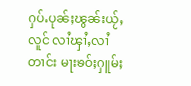ႁပ်ႉပုၼ်ႈၽွၼ်းယႂ်ႇလူင် လၢႆၾၢႆႇလၢႆတၢင်း မႃးၶဝ်ႈႁူမ်ႈ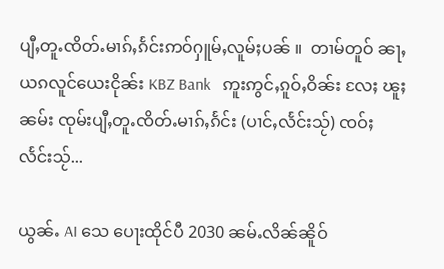ပျီႇတူႉၸိတ်ႉမၢၵ်ႇၵႅင်းဢဝ်ႁူမ်ႇလူမ်ႈပၼ် ။  တၢမ်တူဝ် ၼႃႇယၵလူင်ယေးငိုၼ်း KBZ Bank   ဢူးဢွင်ႇၵူဝ်ႇဝိၼ်း လႄႈ ၽူႈၼမ်း ၸုမ်းပျီႇတူႉၸိတ်ႉမၢၵ်ႇၵႅင်း (ပၢင်ႇလႅင်းသႂ်) ၸဝ်ႈလႅင်းသႂ်...

ယွၼ်ႉ AI သေ ပေႃးထိုင်ပီ 2030 ၼမ်ႉလိၼ်ၼိူဝ်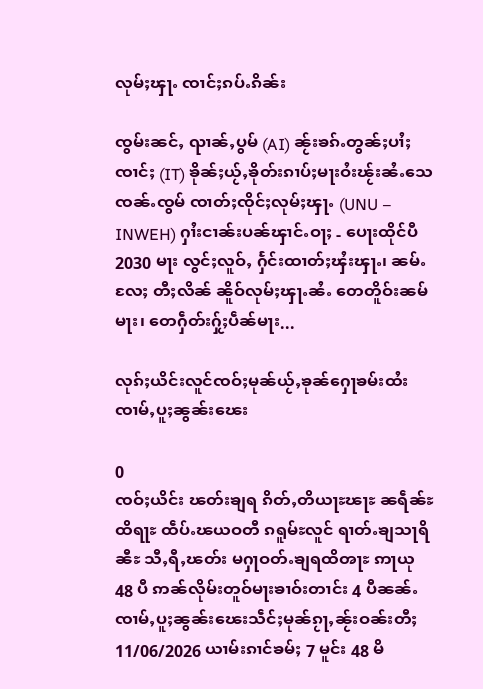လုမ်ႈၾႃႉ ၸၢင်ႈၵပ်ႉၵိၼ်း

ၸွမ်းၼင်ႇ ၺၢၼ်ႇပွမ် (AI) ၼႂ်းၶၵ်ႉတွၼ်ႈပၢႆႈၸၢင်ႈ (IT) ၶိုၼ်ႈယႂ်ႇၶိုတ်းၵၢပ်ႈမႃးဝႆးၽႂ်းၼႆႉသေ ၸၼ်ႉၸွမ် ၸၢတ်ႈၸိုင်ႈလုမ်ႈၾႃႉ (UNU – INWEH) ႁၢႆးငၢၼ်းပၼ်ၾၢင်ႉဝႃႈ - ပေႃးထိုင်ပီ 2030 မႃး လွင်ႈလူဝ်ႇ ႁႅင်းထၢတ်ႈၾႆးၾႃႉ၊ ၼမ်ႉ လႄႈ တီႈလိၼ် ၼိူဝ်လုမ်ႈၾႃႉၼႆႉ တေတိူဝ်းၼမ်မႃး၊ တေႁဵတ်းႁႂ်ႈပဵၼ်မႃး...

လုၵ်ႈယိင်းလူင်ၸဝ်ႈမုၼ်ယႂ်ႇၶုၼ်ႁေႃၶမ်းထႆး ၸၢမ်ႇပူႈၼွၼ်းၽေး

0
ၸဝ်ႈယိင်း ၽတ်းၶျရ ၵိတ်ႇတိယႃႊၽႃႊ ၼရဵၼ်ႊထိရႃႊ ထဵပ်ႉၽယဝတီ ၵရူမ်ႊလူင် ရၢတ်ႉၶျသႃရိၼီႊ သီႇရီႇၽတ်း မႁႃဝတ်ႉၶျရထိၻႃႊ ဢႃယု 48 ပီ ဢၼ်လိုမ်းတူဝ်မႃးၶၢဝ်းတၢင်း 4 ပီၼၼ်ႉ ၸၢမ်ႇပူႈၼွၼ်းၽေးသဵင်ႈမုၼ်ၵႂႃႇၼႂ်းဝၼ်းတီႈ 11/06/2026 ယၢမ်းၵၢင်ၶမ်ႈ 7 မူင်း 48 မိ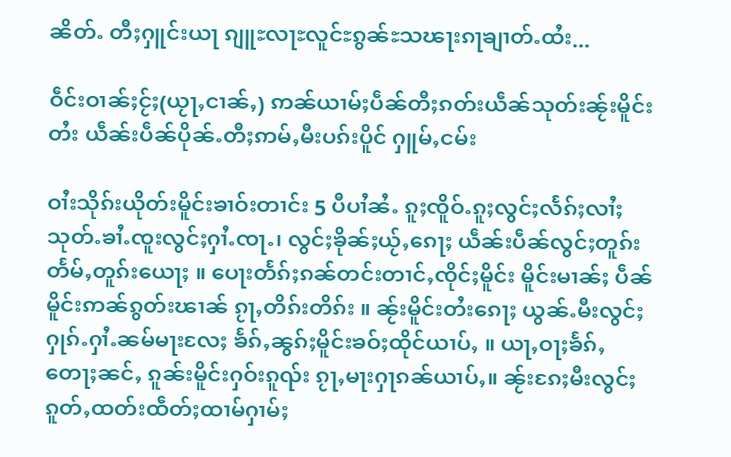ၼိတ်ႉ တီႈႁူင်းယႃ ၵျူႊလႃႊလူင်ႊၵွၼ်ႊသၽႃးၵႃၶျၢတ်ႉထႆး...

ဝဵင်းဝၢၼ်ႈငႂ်ႈ(ယႂႃႇငၢၼ်ႇ) ဢၼ်ယၢမ်ႈပဵၼ်တီႈၵတ်းယဵၼ်သုတ်းၼႂ်းမိူင်းတႆး ယဵၼ်းပဵၼ်ပိုၼ်ႉတီႈဢမ်ႇမီးပၵ်းပိူင် ႁူမ်ႇငမ်း

ဝၢႆးသိုၵ်းယိုတ်းမိူင်းၶၢဝ်းတၢင်း 5 ပီပၢႆၼႆႉ ၵူႈၸိူဝ်ႉၵူႈလွင်ႈလႅၵ်ႈလၢႆႈ သုတ်ႉၶၢႆႉၸူးလွင်ႈႁၢႆႉၸႃႉ၊ လွင်ႈၶိုၼ်ႈယႂ်ႇၵေႃႈ ယဵၼ်းပဵၼ်လွင်ႈတူၵ်းတႅမ်ႇတူၵ်းယေႃႈ ။ ပေႃးတႅၵ်ႈၵၼ်တင်းတၢင်ႇၸိုင်ႈမိူင်း မိူင်းမၢၼ်ႈ ပဵၼ်မိူင်းဢၼ်ၵွတ်းၽၢၼ် ၵႂႃႇတိၵ်းတိၵ်း ။ ၼႂ်းမိူင်းတႆးၵေႃႈ ယွၼ်ႉမီးလွင်ႈႁုၵ်ႉႁၢႆႉၼမ်မႃးလႄႈ ၶႅၵ်ႇၼွၵ်ႈမိူင်းၶဝ်ႈထိုင်ယၢပ်ႇ ။ ယႃႇဝႃႈၶႅၵ်ႇ တေႃႈၼင်ႇ ၵူၼ်းမိူင်းႁဝ်းၵူၺ်း ၵႂႃႇမႃးႁႃၵၼ်ယၢပ်ႇ။ ၼႂ်းၵႄႈမီးလွင်ႈၵူတ်ႇထတ်းထဵတ်ႈထၢမ်ႁၢမ်ႈ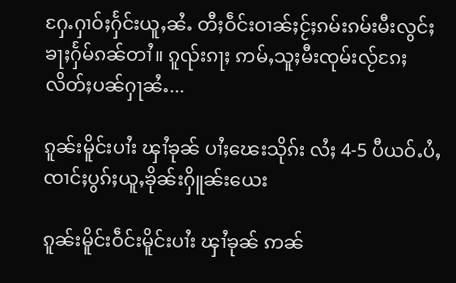ႁႄႉႁၢဝ်ႈႁႅင်းယူႇၼႆႉ တီႈဝဵင်းဝၢၼ်ႈငႂ်ႈၵမ်းၵမ်းမီးလွင်ႈၶႃႈႁႅမ်ၵၼ်တၢႆ။ ၵူၺ်းၵႃႈ ဢမ်ႇသူႈမီးၸုမ်းလႂ်ၵႄႈလိတ်ႈပၼ်ႁႃၼႆႉ...

ၵူၼ်းမိူင်းပၢႆး ၾၢႆၶုၼ် ပၢႆႈၽေးသိုၵ်း လႆႈ 4-5 ပီယဝ်ႉပႆႇၸၢင်ႈပွၵ်ႈယူႇၶိုၼ်းႁိူၼ်းယေး

ၵူၼ်းမိူင်းဝဵင်းမိူင်းပၢႆး ၾၢႆၶုၼ် ဢၼ်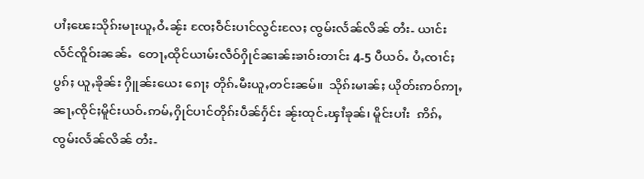ပၢႆႈၽေးသိုၵ်းမႃးယူႇဝႆႉၼႂ်း ၸႄႈဝဵင်းပၢင်လွင်းလႄႈ ၸွမ်းလႅၼ်လိၼ် တႆး- ယၢင်းလႅင်ၸိူဝ်းၼၼ်ႉ  တေႃႇထိုင်ယၢမ်းလဵဝ်ႁိုင်ၼၢၼ်းၶၢဝ်းတၢင်း 4-5 ပီယဝ်ႉ ပႆႇၸၢင်ႈပွၵ်ႈ ယူႇၶိုၼ်း ႁိူၼ်းယေး ၵေႃႈ တိုၵ်ႉမီးယူႇတင်းၼမ်။  သိုၵ်းမၢၼ်ႈ ယိုတ်းဢဝ်ဢႃႇၼႃႇၸိုင်ႈမိူင်းယဝ်ႉဢမ်ႇႁိုင်ပၢင်တိုၵ်းပဵၼ်ႁႅင်း ၼႂ်းထုင်ႉၾၢႆၶုၼ်၊ မိူင်းပၢႆး  ဢိၵ်ႇၸွမ်းလႅၼ်လိၼ် တႆး-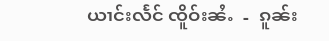ယၢင်းလႅင် ၸိူဝ်းၼႆႉ  -  ၵူၼ်း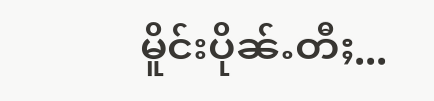မိူင်းပိုၼ်ႉတီႈ...